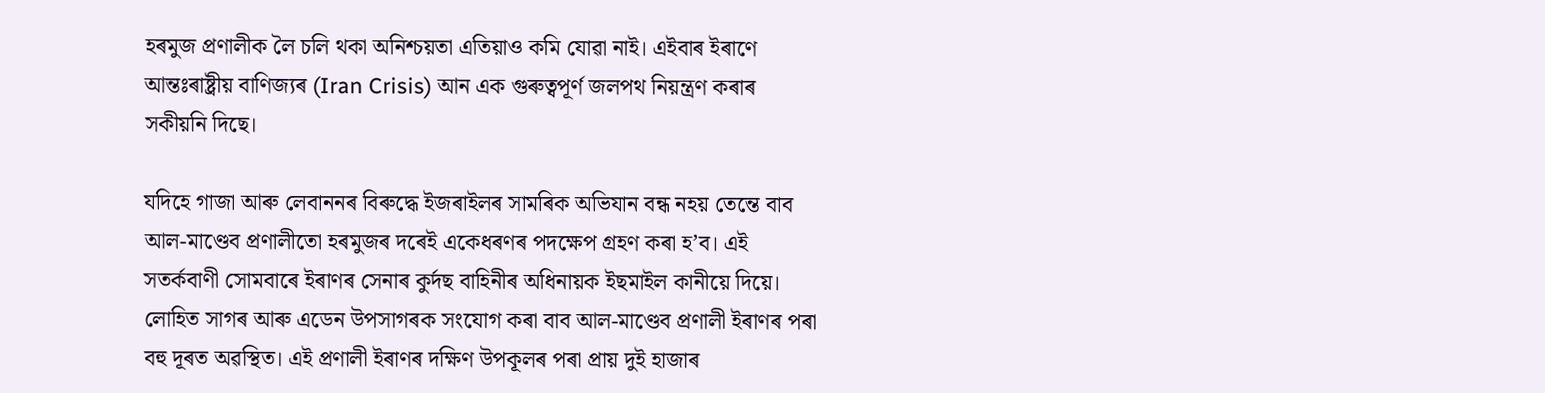হৰমুজ প্ৰণালীক লৈ চলি থকা অনিশ্চয়তা এতিয়াও কমি যোৱা নাই। এইবাৰ ইৰাণে আন্তঃৰাষ্ট্ৰীয় বাণিজ্যৰ (Iran Crisis) আন এক গুৰুত্বপূৰ্ণ জলপথ নিয়ন্ত্ৰণ কৰাৰ সকীয়নি দিছে।

যদিহে গাজা আৰু লেবাননৰ বিৰুদ্ধে ইজৰাইলৰ সামৰিক অভিযান বন্ধ নহয় তেন্তে বাব আল-মাণ্ডেব প্ৰণালীতো হৰমুজৰ দৰেই একেধৰণৰ পদক্ষেপ গ্ৰহণ কৰা হ’ব। এই সতৰ্কবাণী সোমবাৰে ইৰাণৰ সেনাৰ কুৰ্দছ বাহিনীৰ অধিনায়ক ইছমাইল কানীয়ে দিয়ে।
লোহিত সাগৰ আৰু এডেন উপসাগৰক সংযোগ কৰা বাব আল-মাণ্ডেব প্ৰণালী ইৰাণৰ পৰা বহু দূৰত অৱস্থিত। এই প্ৰণালী ইৰাণৰ দক্ষিণ উপকূলৰ পৰা প্ৰায় দুই হাজাৰ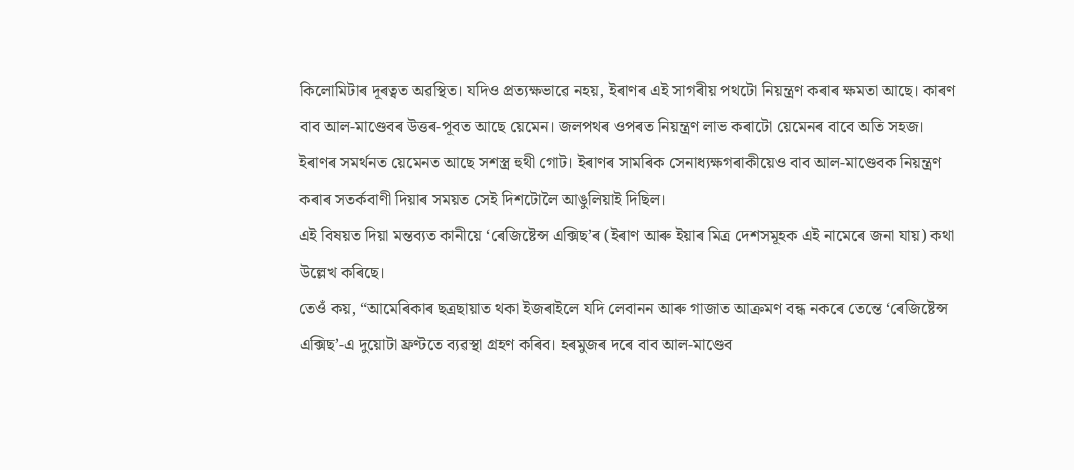কিলোমিটাৰ দূৰত্বত অৱস্থিত। যদিও প্ৰত্যক্ষভাৱে নহয়, ইৰাণৰ এই সাগৰীয় পথটো নিয়ন্ত্ৰণ কৰাৰ ক্ষমতা আছে। কাৰণ বাব আল-মাণ্ডেবৰ উত্তৰ-পূবত আছে য়েমেন। জলপথৰ ওপৰত নিয়ন্ত্ৰণ লাভ কৰাটো য়েমেনৰ বাবে অতি সহজ।
ইৰাণৰ সমৰ্থনত য়েমেনত আছে সশস্ত্ৰ হুথী গোট। ইৰাণৰ সামৰিক সেনাধ্যক্ষগৰাকীয়েও বাব আল-মাণ্ডেবক নিয়ন্ত্ৰণ কৰাৰ সতৰ্কবাণী দিয়াৰ সময়ত সেই দিশটোলৈ আঙুলিয়াই দিছিল।
এই বিষয়ত দিয়া মন্তব্যত কানীয়ে ‘ৰেজিষ্টেন্স এক্সিছ’ৰ (ইৰাণ আৰু ইয়াৰ মিত্ৰ দেশসমূহক এই নামেৰে জনা যায়) কথা উল্লেখ কৰিছে।
তেওঁ কয়, “আমেৰিকাৰ ছত্ৰছায়াত থকা ইজৰাইলে যদি লেবানন আৰু গাজাত আক্ৰমণ বন্ধ নকৰে তেন্তে ‘ৰেজিষ্টেন্স এক্সিছ’-এ দুয়োটা ফ্ৰণ্টতে ব্যৱস্থা গ্ৰহণ কৰিব। হৰমুজৰ দৰে বাব আল-মাণ্ডেব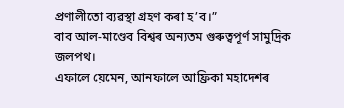প্ৰণালীতো ব্যৱস্থা গ্ৰহণ কৰা হ’ব।”
বাব আল-মাণ্ডেব বিশ্বৰ অন্যতম গুৰুত্বপূৰ্ণ সামুদ্ৰিক জলপথ।
এফালে য়েমেন, আনফালে আফ্ৰিকা মহাদেশৰ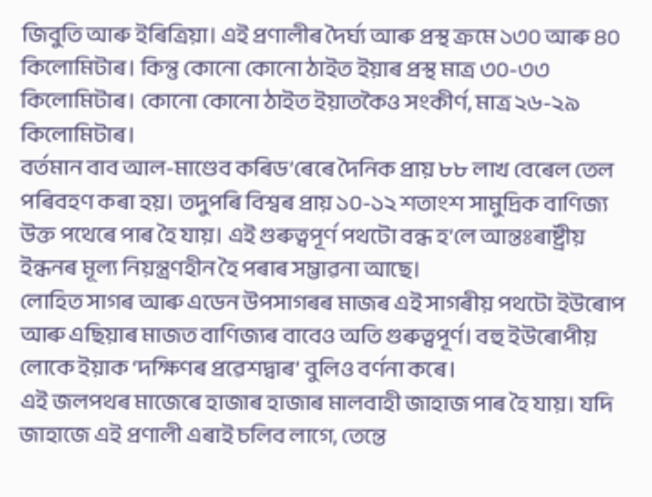জিবুতি আৰু ইৰিত্ৰিয়া। এই প্ৰণালীৰ দৈৰ্ঘ্য আৰু প্ৰস্থ ক্ৰমে ১৩০ আৰু ৪০ কিলোমিটাৰ। কিন্তু কোনো কোনো ঠাইত ইয়াৰ প্ৰস্থ মাত্ৰ ৩০-৩৩ কিলোমিটাৰ। কোনো কোনো ঠাইত ইয়াতকৈও সংকীৰ্ণ, মাত্ৰ ২৬-২৯ কিলোমিটাৰ।
বৰ্তমান বাব আল-মাণ্ডেব কৰিড’ৰেৰে দৈনিক প্ৰায় ৮৮ লাখ বেৰেল তেল পৰিবহণ কৰা হয়। তদুপৰি বিশ্বৰ প্ৰায় ১০-১২ শতাংশ সামুদ্ৰিক বাণিজ্য উক্ত পথেৰে পাৰ হৈ যায়। এই গুৰুত্বপূৰ্ণ পথটো বন্ধ হ’লে আন্তঃৰাষ্ট্ৰীয় ইন্ধনৰ মূল্য নিয়ন্ত্ৰণহীন হৈ পৰাৰ সম্ভাৱনা আছে।
লোহিত সাগৰ আৰু এডেন উপসাগৰৰ মাজৰ এই সাগৰীয় পথটো ইউৰোপ আৰু এছিয়াৰ মাজত বাণিজ্যৰ বাবেও অতি গুৰুত্বপূৰ্ণ। বহু ইউৰোপীয় লোকে ইয়াক ‘দক্ষিণৰ প্ৰৱেশদ্বাৰ’ বুলিও বৰ্ণনা কৰে।
এই জলপথৰ মাজেৰে হাজাৰ হাজাৰ মালবাহী জাহাজ পাৰ হৈ যায়। যদি জাহাজে এই প্ৰণালী এৰাই চলিব লাগে, তেন্তে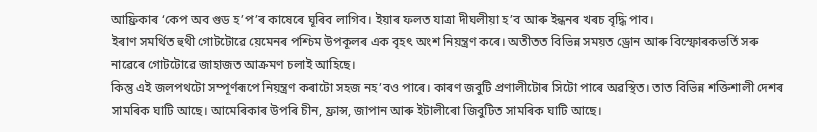আফ্ৰিকাৰ ‘কেপ অব গুড হ’প’ৰ কাষেৰে ঘূৰিব লাগিব। ইয়াৰ ফলত যাত্ৰা দীঘলীয়া হ’ব আৰু ইন্ধনৰ খৰচ বৃদ্ধি পাব।
ইৰাণ সমৰ্থিত হুথী গোটটোৱে য়েমেনৰ পশ্চিম উপকূলৰ এক বৃহৎ অংশ নিয়ন্ত্ৰণ কৰে। অতীতত বিভিন্ন সময়ত ড্ৰোন আৰু বিস্ফোৰকভৰ্তি সৰু নাৱেৰে গোটটোৱে জাহাজত আক্ৰমণ চলাই আহিছে।
কিন্তু এই জলপথটো সম্পূৰ্ণৰূপে নিয়ন্ত্ৰণ কৰাটো সহজ নহ’বও পাৰে। কাৰণ জবুটি প্ৰণালীটোৰ সিটো পাৰে অৱস্থিত। তাত বিভিন্ন শক্তিশালী দেশৰ সামৰিক ঘাটি আছে। আমেৰিকাৰ উপৰি চীন, ফ্ৰান্স, জাপান আৰু ইটালীৰো জিবুটিত সামৰিক ঘাটি আছে।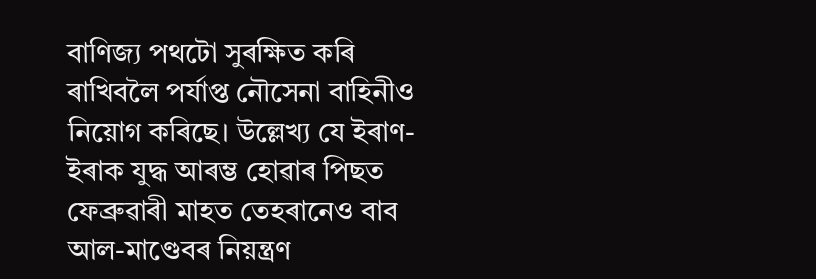বাণিজ্য পথটো সুৰক্ষিত কৰি ৰাখিবলৈ পৰ্যাপ্ত নৌসেনা বাহিনীও নিয়োগ কৰিছে। উল্লেখ্য যে ইৰাণ-ইৰাক যুদ্ধ আৰম্ভ হোৱাৰ পিছত ফেব্ৰুৱাৰী মাহত তেহৰানেও বাব আল-মাণ্ডেবৰ নিয়ন্ত্ৰণ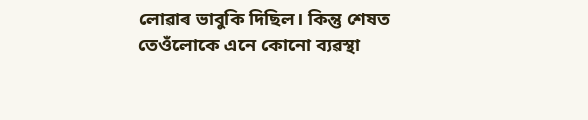লোৱাৰ ভাবুকি দিছিল। কিন্তু শেষত তেওঁলোকে এনে কোনো ব্যৱস্থা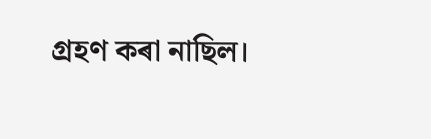গ্ৰহণ কৰা নাছিল।